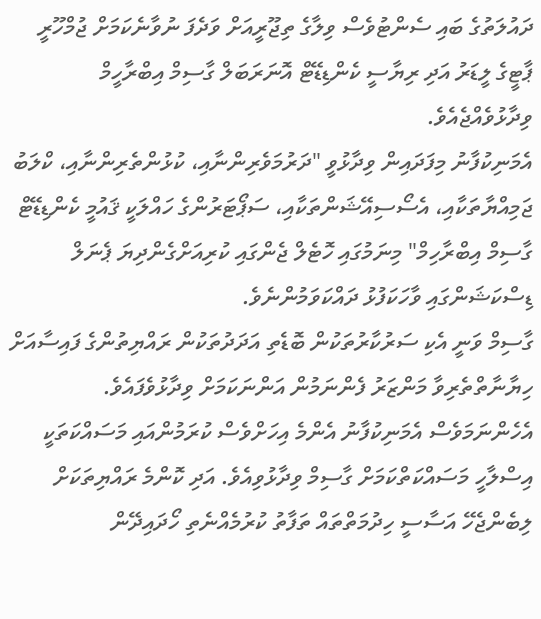ދައުލަތުގެ ބައި ސެންޓުވެސް ވިލާގެ ތިޖޫރީއަށް ވަދެފަ ނުވާނެކަމަށް ޖުމްހޫރީ ޕާޓީގެ ލީޑަރު އަދި ރިޔާސީ ކެންޑިޑޭޓް އޮނަރަބަލް ގާސިމް އިބްރާހީމް ވިދާޅުވެއްޖެއެވެ.
އެމަނިކުފާނު މިފަދައިން ވިދާޅުވީ "ދަރުމަވެރިންނާއި، ކުޅުންތެރިންނާއި، ކްލަބު ޖަމިއްޔާތަކާއި، އެސޯސިއޭޝަންތަކާއި، ސަޕޯޓަރުންގެ ހައްލަކީ ޤައުމީ ކެންޑިޑޭޓް ގާސިމް އިބްރާހިމް" މިނަމުގައި ހޮޓެލް ޖެންގައި ކުރިއަށްގެންދިޔަ ޕެނަލް ޑިސްކަޝަންގައި ވާހަކަފުޅު ދައްކަވަމުންނެވެ.
ގާސިމް ވަނީ އެކި ސަރުކާރުތަކުން ބޮޑެތި އަދަދުތަކުން ރައްޔިތުންގެ ފައިސާއަށް ހިޔާނާތްތެރިވާ މަންޒަރު ފެންނަމުން އަންނަކަމަށް ވިދާޅުވެފައެވެ. އެހެންނަމަވެސް އެމަނިކުފާނު އެންމެ އިހަށްވެސް ކުރަމުންއައި މަސައްކަތަކީ އިސްލާހީ މަސައްކަތްކަމަށް ގާސިމް ވިދާޅުވިއެވެ. އަދި ކޮންމެ ރައްޔިތަކަށް ލިބެންޖެހޭ އަސާސީ ހިދުމަތްތައް ތަފާތު ކުރުމެއްނެތި ހޯދައިދޭން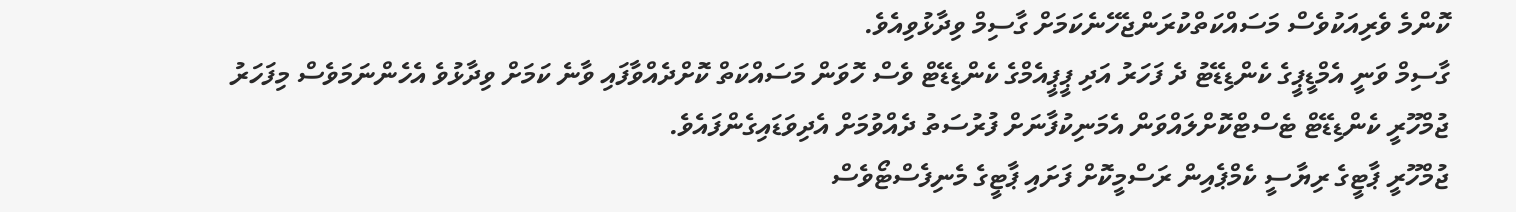ކޮންމެ ވެރިއަކުވެސް މަސައްކަތްކުރަންޖެހޭނެކަމަށް ގާސިމް ވިދާޅުވިއެވެ.
ގާސިމް ވަނީ އެމްޑީޕީގެ ކެންޑިޑޭޓު ދެ ފަހަރު އަދި ޕީޕީއެމްގެ ކެންޑިޑޭޓް ވެސް ހޮވަން މަސައްކަތް ކޮށްދެއްވާފައި ވާނެ ކަމަށް ވިދާޅުވެ އެހެންނަމަވެސް މިފަހަރު ޖުމްހޫރީ ކެންޑިޑޭޓް ޓެސްޓްކޮށްލައްވަން އެމަނިކުފާނަށް ފުރުސަތު ދެއްވުމަށް އެދިވަޑައިގެންފައެވެ.
ޖުމްހޫރީ ޕާޓީގެ ރިޔާސީ ކެމްޕެއިން ރަސްމީކޮށް ފަށައި ޕާޓީގެ މެނިފެސްޓޯވެސް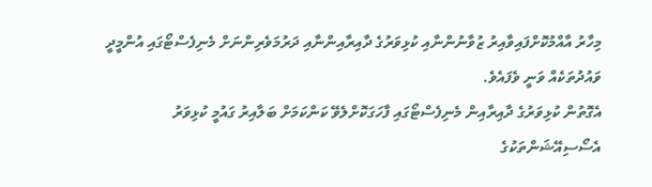މިހާރު އާއްމުކޮށްފައިވާއިރު ޒުވާނުންނާއި ކުޅިވަރުގެ ދާއިރާއިންނާއި ދަރުމަވެރިންނަށް މެނިފެސްޓޯގައި އުންމީދީ ވައުދުތަކެއް ވަނީ ވެފައެވެ.
އެގޮތުން ކުޅިވަރުގެ ދާއިރާއިން މެނިފެސްޓޯގައި ފާހަގަކޮށްލެވޭ ކަންކަމަށް ބަލާއިރު ގައުމީ ކުޅިވަރު އެސޯސިއޭޝަންތަކުގެ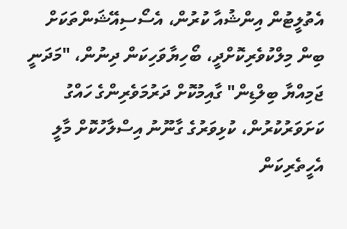އެތުލީޓުން އިންޝުއާ ކުރުން، އެސޯސިއޭޝަންތަކަށް ބިން މިލްކުވެރިކޮށްދީ، ބޯހިޔާވަހިކަން ދިނުން، "މަދަނީ ޖަމިއްޔާ ބިލްޑިން" ގާއިމުކޮށް ދަރުމަވެރިންގެ ހައްގު ކަށަވަރުކުރުން، ކުޅިވަރުގެ ގާނޫނު އިސްލާހުކޮށް މާލީ އެހީތެރިކަން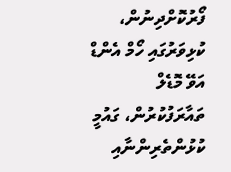ފޯރުކޮށްދިނުން، ކުޅިވަރުގައި ހޯމް އެންޑް އަވޭ މޮޑެލް ތައާރަފުކުރުން، ގައުމީ ކުޅުންތެރިންނާއި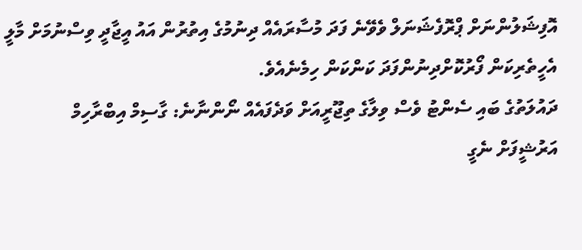އޮފިޝަލުންނަށް ޕްރޮފެޝަނަލް ވެވޭނެ ފަދަ މުސާރައެއް ދިނުމުގެ އިތުރުން އައު އީޖާދީ ވިސްނުމަށް މާލީ އެހީތެރިކަން ފޯރުކޮށްދިނުންފަދަ ކަންކަން ހިމެނެއެވެ.
ދައުލަތުގެ ބައި ސެންޓު ވެސް ވިލާގެ ތިޖޫރީއަށް ވަދެފައެއް ނޯންނާނެ: ގާސިމް އިބްރާހިމް
އަރުޝީފަށް ނެގީ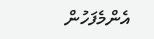އެންމެފަހުން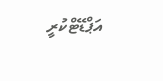އަޕްޑޭޓްކުރީ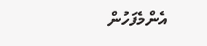އެންމެފަހުން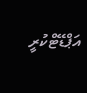އަޕްޑޭޓްކުރީ